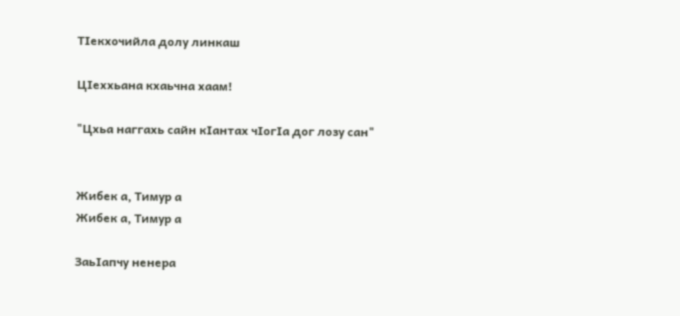ТIекхочийла долу линкаш

ЦIеххьана кхаьчна хаам!

"Цхьа наггахь сайн кIантах чIогIа дог лозу сан"


Жибек а, Тимур а
Жибек а, Тимур а

ЗаьIапчу ненера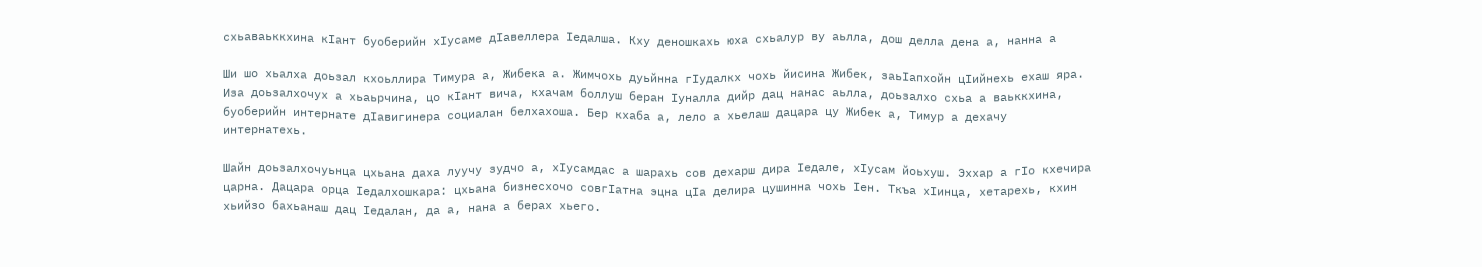схьаваьккхина кIант буоберийн хIусаме дIавеллера Iедалша. Кху деношкахь юха схьалур ву аьлла, дош делла дена а, нанна а

Ши шо хьалха доьзал кхоьллира Тимура а, Жибека а. Жимчохь дуьйнна гIудалкх чохь йисина Жибек, заьIапхойн цIийнехь ехаш яра. Иза доьзалхочух а хьаьрчина, цо кIант вича, кхачам боллуш беран Iуналла дийр дац нанас аьлла, доьзалхо схьа а ваьккхина, буоберийн интернате дIавигинера социалан белхахоша. Бер кхаба а, лело а хьелаш дацара цу Жибек а, Тимур а дехачу интернатехь.

Шайн доьзалхочуьнца цхьана даха луучу зудчо а, хIусамдас а шарахь сов дехарш дира Iедале, хIусам йоьхуш. Эххар а гIо кхечира царна. Дацара орца Iедалхошкара: цхьана бизнесхочо совгIатна эцна цIа делира цушинна чохь Iен. Ткъа хIинца, хетарехь, кхин хьийзо бахьанаш дац Iедалан, да а, нана а берах хьего.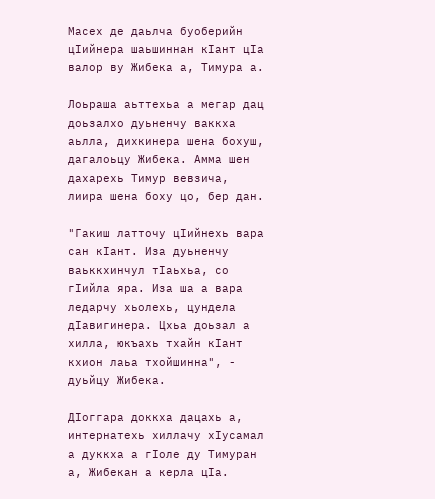Масех де даьлча буоберийн цIийнера шаьшиннан кIант цIа валор ву Жибека а, Тимура а.

Лоьраша аьттехьа а мегар дац доьзалхо дуьненчу ваккха аьлла, дихкинера шена бохуш, дагалоьцу Жибека. Амма шен дахарехь Тимур вевзича, лиира шена боху цо, бер дан.

"Гакиш латточу цIийнехь вара сан кIант. Иза дуьненчу ваьккхинчул тIаьхьа, со гIийла яра. Иза ша а вара ледарчу хьолехь, цундела дIавигинера. Цхьа доьзал а хилла, юкъахь тхайн кIант кхион лаьа тхойшинна", - дуьйцу Жибека.

ДIоггара доккха дацахь а, интернатехь хиллачу хIусамал а дуккха а гIоле ду Тимуран а, Жибекан а керла цIа.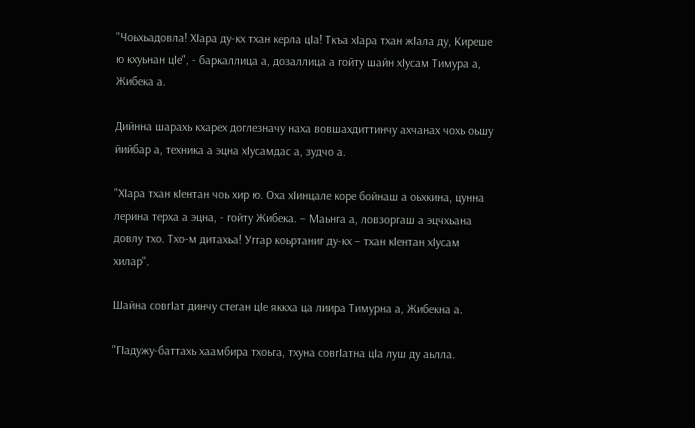"Чоьхьадовла! ХIара ду-кх тхан керла цIа! Ткъа хIара тхан жIала ду, Киреше ю кхуьнан цIе", - баркаллица а, дозаллица а гойту шайн хIусам Тимура а, Жибека а.

Дийнна шарахь кхарех доглезначу наха вовшахдиттинчу ахчанах чохь оьшу йийбар а, техника а эцна хIусамдас а, зудчо а.

"ХIара тхан кIентан чоь хир ю. Оха хIинцале коре бойнаш а оьхкина, цунна лерина терха а эцна, - гойту Жибека. – Маьнга а, ловзоргаш а эцчхьана довлу тхо. Тхо-м дитахьа! Уггар коьртаниг ду-кх – тхан кIентан хIусам хилар".

Шайна совгIат динчу стеган цIе яккха ца лиира Тимурна а, Жибекна а.

"ГIадужу-баттахь хаамбира тхоьга, тхуна совгIатна цIа луш ду аьлла.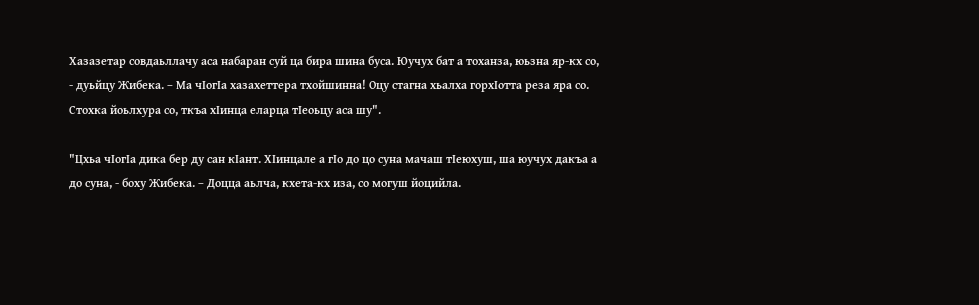Хазазетар совдаьллачу аса набаран суй ца бира шина буса. Юучух бат а тоханза, юьзна яр-кх со, - дуьйцу Жибека. – Ма чIогIа хазахеттера тхойшинна! Оцу стагна хьалха горхIотта реза яра со. Стохка йоьлхура со, ткъа хIинца еларца тIеоьцу аса шу".

"Цхьа чIогIа дика бер ду сан кIант. ХIинцале а гIо до цо суна мачаш тIеюхуш, ша юучух дакъа а до суна, - боху Жибека. – Доцца аьлча, кхета-кх иза, со могуш йоцийла.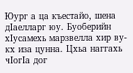Юург а ца къестайо, шена дIаелларг юу. Буоберийн хIусамехь марзвелла хир ву-кх иза цунна. Цхьа наггахь чIогIа дог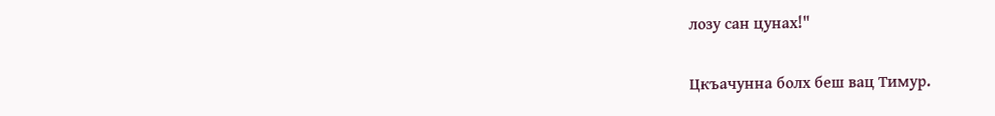лозу сан цунах!"

Цкъачунна болх беш вац Тимур.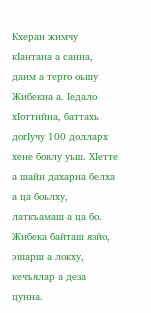Кхеран жимчу кIантана а санна, даим а терго оьшу Жибекна а. Iедало хIоттийна, баттахь догIучу 100 долларх хене бовлу уьш. ХIетте а шайн дахарна белха а ца боьлху, латкъамаш а ца бо. Жибека байташ язйо, эшарш а локху, кечъялар а деза цунна.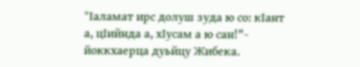"Iаламат ирс долуш зуда ю со: кIант а, цIийнда а, хIусам а ю сан!"- йоккхаерца дуьйцу Жибека.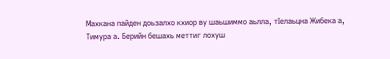Махкана пайден доьзалхо кхиор ву шаьшиммо аьлла, тIелаьцна Жибека а, Тимура а. Берийн бешахь меттиг лохуш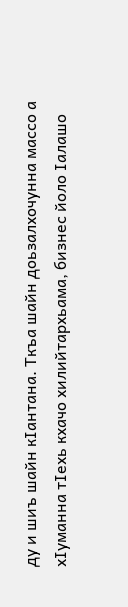ду и шиъ шайн кIантана. Ткъа шайн доьзалхочунна массо а хIуманна тIехь кхачо хилийтархьама, бизнес йоло Iалашо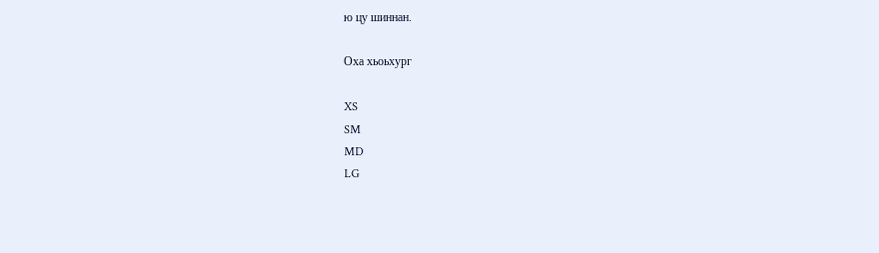ю цу шиннан.

Оха хьоьхург

XS
SM
MD
LG